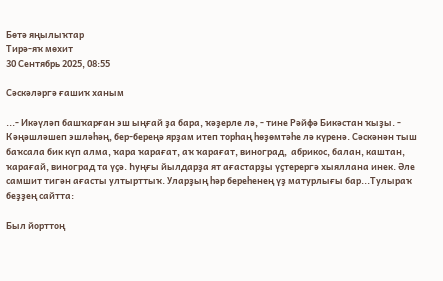Бөтә яңылыҡтар
Тирә-яҡ мөхит
30 Сентябрь 2025, 08:55

Сәскәләргә ғашиҡ ханым

...- Икәүләп башҡарған эш ыңғай ҙа бара, ҡәҙерле лә, - тине Рәйфә Бикәстан ҡыҙы. - Кәңәшләшеп эшләһәң, бер-береңә ярҙам итеп торһаң һөҙөмтәһе лә күренә. Сәскәнән тыш баҡсала бик күп алма, ҡара ҡарағат, аҡ ҡарағат, виноград,  абрикос, балан, каштан, ҡарағай, виноград та үҫә. Һуңғы йылдарҙа ят ағастарҙы үҫтерергә хыяллана инек. Әле самшит тигән ағасты ултырттыҡ. Уларҙың һәр береһенең үҙ матурлығы бар...Тулыраҡ беҙҙең сайтта:

Был йорттоң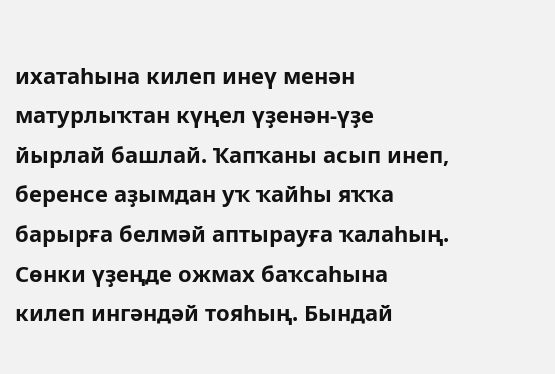ихатаһына килеп инеү менән матурлыҡтан күңел үҙенән-үҙе йырлай башлай. Ҡапҡаны асып инеп, беренсе аҙымдан уҡ ҡайһы яҡҡа барырға белмәй аптырауға ҡалаһың. Сөнки үҙеңде ожмах баҡсаһына килеп ингәндәй тояһың. Бындай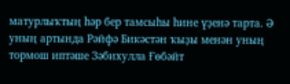матурлыҡтың һәр бер тамсыһы һине үҙенә тарта. Ә уның артында Рәйфә Бикәстән ҡыҙы менән уның тормош иптәше Зәбихулла Ғөбәйт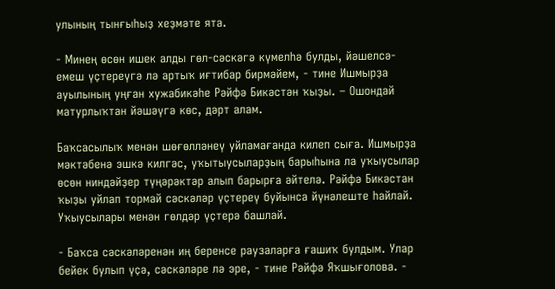улының тынғыһыҙ хеҙмәте ята.

- Минең өсөн ишек алды гөл-сәскәгә күмелһә булды, йәшелсә-емеш үҫтереүгә лә артыҡ иғтибар бирмәйем, - тине Ишмырҙа ауылының уңған хужабикәһе Рәйфә Бикәстән ҡыҙы. – Ошондай матурлыҡтан йәшәүгә көс, дәрт алам.

Баҡсасылыҡ менән шөғөлләнеү уйламағанда килеп сыға. Ишмырҙа мәктәбенә эшкә килгәс, уҡытыусыларҙың барыһына ла уҡыусылар өсөн ниндәйҙер түңәрәктәр алып барырға әйтелә. Рәйфә Бикәстан ҡыҙы уйлап тормай сәскәләр үҫтереү буйынса йүнәлеште һайлай. Уҡыусылары менән гөлдәр үҫтерә башлай.

- Баҡса сәскәләренән иң беренсе раузаларға ғашиҡ булдым. Улар бейек булып үҫә, сәскәләре лә эре, - тине Рәйфә Яҡшығолова. -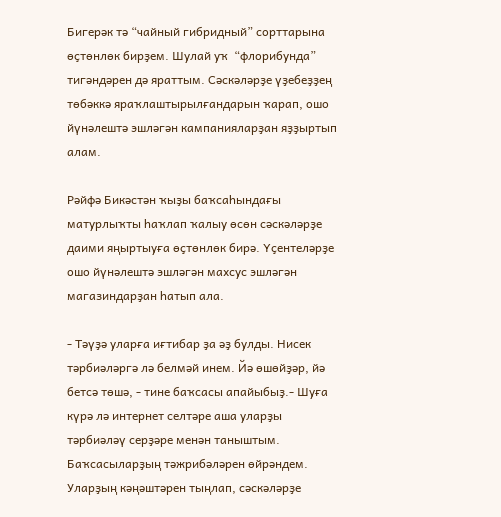Бигерәк тә “чайный гибридный” сорттарына өҫтөнлөк бирҙем. Шулай уҡ  “флорибунда” тигәндәрен дә яраттым. Сәскәләрҙе үҙебеҙҙең төбәккә яраҡлаштырылғандарын ҡарап, ошо йүнәлештә эшләгән кампанияларҙан яҙҙыртып алам.

Рәйфә Бикәстән ҡыҙы баҡсаһындағы матурлыҡты һаҡлап ҡалыу өсөн сәскәләрҙе даими яңыртыуға өҫтөнлөк бирә. Үҫентеләрҙе ошо йүнәлештә эшләгән махсус эшләгән магазиндарҙан һатып ала.

- Тәүҙә уларға иғтибар ҙа әҙ булды. Нисек тәрбиәләргә лә белмәй инем. Йә өшөйҙәр, йә бетсә төшә, - тине баҡсасы апайыбыҙ.- Шуға күрә лә интернет селтәре аша уларҙы тәрбиәләү серҙәре менән таныштым. Баҡсасыларҙың тәжрибәләрен өйрәндем. Уларҙың кәңәштәрен тыңлап, сәскәләрҙе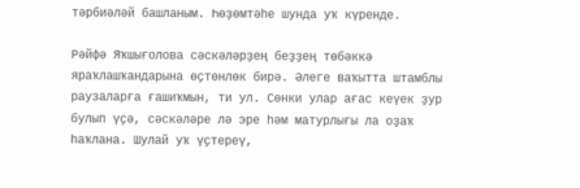тәрбиәләй башланым. Һөҙөмтәһе шунда уҡ күренде.

Рәйфә Яҡшығолова сәскәләрҙең беҙҙең төбәккә яраҡлашҡандарына өҫтөнлөк бирә. Әлеге ваҡытта штамблы раузаларға ғашиҡмын, ти ул. Сөнки улар ағас кеүек ҙур булып үҫә, сәскәләре лә эре һәм матурлығы ла оҙаҡ һаҡлана. Шулай уҡ үҫтереү,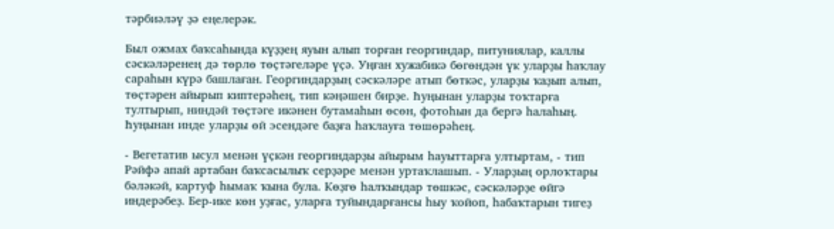тәрбиәләү ҙә еңелерәк.

Был ожмах баҡсаһында күҙҙең яуын алып торған георгиндар, питуниялар, каллы сәскәләренең дә төрлө төҫтәгеләре үҫә. Уңған хужабикә бөгөндән үк уларҙы һаҡлау сараһын күрә башлаған. Георгиндарҙың сәскәләре атып бөткәс, уларҙы ҡаҙып алып, төҫтәрен айырып киптерәһең, тип кәңәшен бирҙе. Һуңынан уларҙы тоҡтарға тултырып, ниндәй төҫтәге икәнен бутамаһын өсөн, фотоһын да бергә һалаһың. Һуңынан инде уларҙы өй эсендәге баҙға һаҡлауға төшөрәһең.

- Вегетатив ысул менән үҫкән георгиндарҙы айырым һауыттарға ултыртам, - тип Рәйфә апай артабан баҡсасылыҡ серҙәре менән уртаҡлашып. - Уларҙың орлоҡтары бәләкәй, картуф һымаҡ ҡына була. Көҙгө һалҡындар төшкәс, сәскәләрҙе өйгә индерәбеҙ. Бер-ике көн уҙғас, уларға туйындарғансы һыу ҡойоп, һабаҡтарын тигеҙ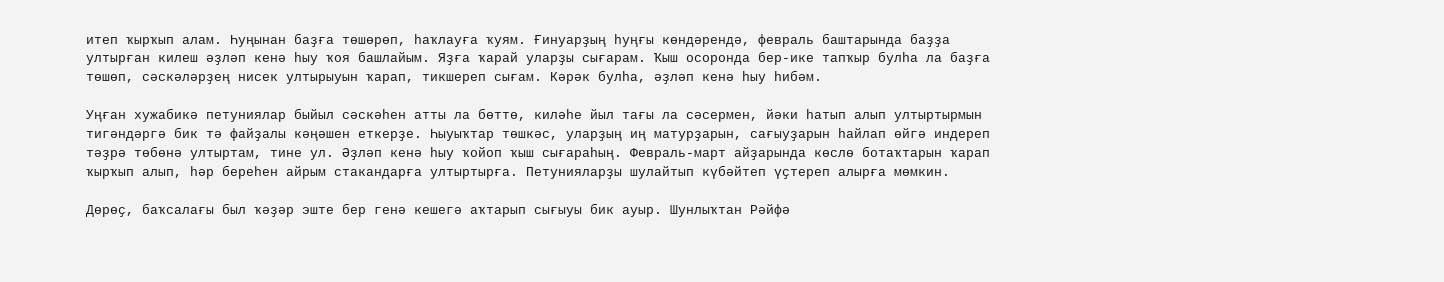итеп ҡырҡып алам. Һуңынан баҙға төшөрөп, һаҡлауға ҡуям. Ғинуарҙың һуңғы көндәрендә, февраль баштарында баҙҙа ултырған килеш әҙләп кенә һыу ҡоя башлайым. Яҙға ҡарай уларҙы сығарам. Ҡыш осоронда бер-ике тапҡыр булһа ла баҙға төшөп, сәскәләрҙең нисек ултырыуын ҡарап, тикшереп сығам. Кәрәк булһа, әҙләп кенә һыу һибәм.

Уңған хужабикә петуниялар быйыл сәскәһен атты ла бөттө, киләһе йыл тағы ла сәсермен, йәки һатып алып ултыртырмын тигәндәргә бик тә файҙалы кәңәшен еткерҙе. Һыуыҡтар төшкәс, уларҙың иң матурҙарын, сағыуҙарын һайлап өйгә индереп тәҙрә төбөнә ултыртам, тине ул. Әҙләп кенә һыу ҡойоп ҡыш сығараһың. Февраль-март айҙарында көслө ботаҡтарын ҡарап ҡырҡып алып, һәр береһен айрым стакандарға ултыртырға. Петунияларҙы шулайтып күбәйтеп үҫтереп алырға мөмкин.

Дөрөҫ, баҡсалағы был ҡәҙәр эште бер генә кешегә аҡтарып сығыуы бик ауыр. Шунлыҡтан Рәйфә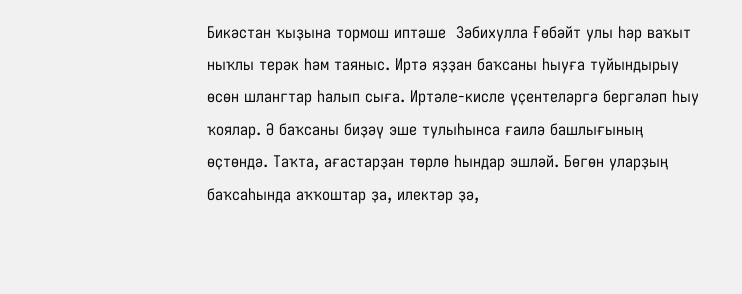Бикәстан ҡыҙына тормош иптәше  Зәбихулла Ғөбәйт улы һәр ваҡыт ныҡлы терәк һәм таяныс. Иртә яҙҙан баҡсаны һыуға туйындырыу өсөн шлангтар һалып сыға. Иртәле-кисле үҫентеләргә бергәләп һыу ҡоялар. Ә баҡсаны биҙәү эше тулыһынса ғаилә башлығының өҫтөндә. Таҡта, ағастарҙан төрлө һындар эшләй. Бөгөн уларҙың баҡсаһында аҡҡоштар ҙа, илектәр ҙә,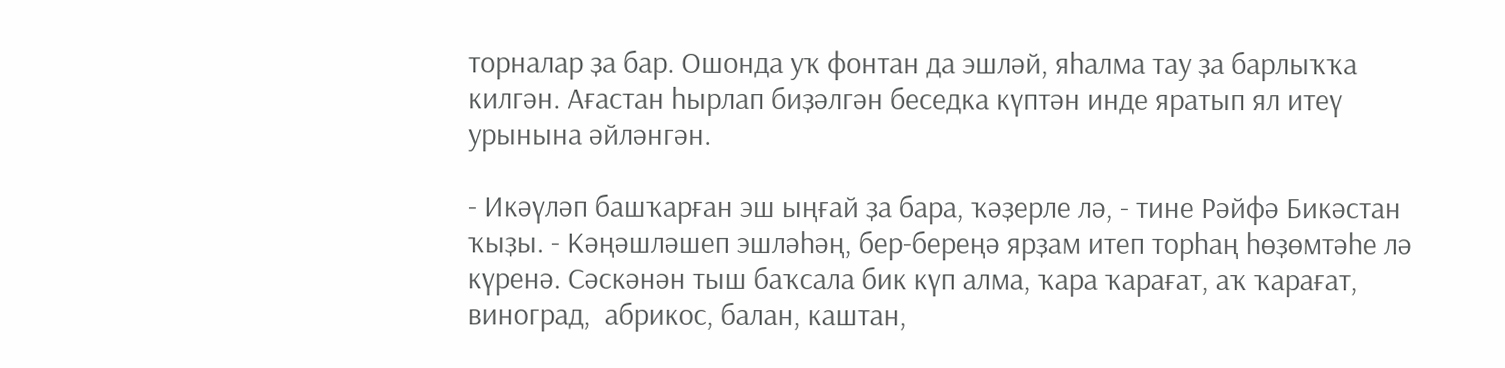торналар ҙа бар. Ошонда уҡ фонтан да эшләй, яһалма тау ҙа барлыҡҡа килгән. Ағастан һырлап биҙәлгән беседка күптән инде яратып ял итеү урынына әйләнгән.

- Икәүләп башҡарған эш ыңғай ҙа бара, ҡәҙерле лә, - тине Рәйфә Бикәстан ҡыҙы. - Кәңәшләшеп эшләһәң, бер-береңә ярҙам итеп торһаң һөҙөмтәһе лә күренә. Сәскәнән тыш баҡсала бик күп алма, ҡара ҡарағат, аҡ ҡарағат, виноград,  абрикос, балан, каштан,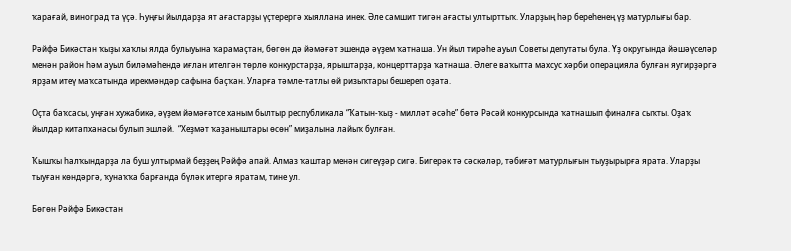ҡарағай, виноград та үҫә. Һуңғы йылдарҙа ят ағастарҙы үҫтерергә хыяллана инек. Әле самшит тигән ағасты ултырттыҡ. Уларҙың һәр береһенең үҙ матурлығы бар.

Рәйфә Бикәстан ҡыҙы хаҡлы ялда булыуына ҡарамаҫтан, бөгөн дә йәмәғәт эшендә әүҙем ҡатнаша. Ун йыл тирәһе ауыл Советы депутаты була. Үҙ округында йәшәүселәр менән район һәм ауыл биләмәһендә иғлан ителгән төрлө конкурстарҙа, ярыштарҙа, концерттарҙа ҡатнаша. Әлеге ваҡытта махсус хәрби операцияла булған яугирҙәргә ярҙам итеү маҡсатында ирекмәндәр сафына баҫҡан. Уларға тәмле-татлы өй ризыҡтары бешереп оҙата.

Оҫта баҡсасы, уңған хужабикә, әүҙем йәмәғәтсе ханым былтыр республикала “Ҡатын-ҡыҙ - милләт әсәһе” бөтә Рәсәй конкурсында ҡатнашып финалға сыҡты. Оҙаҡ йылдар китапханасы булып эшләй.  “Хеҙмәт ҡаҙаныштары өсөн” миҙалына лайыҡ булған.

Ҡышҡы һалҡындарҙа ла буш ултырмай беҙҙең Рәйфә апай. Алмаз ҡаштар менән сигеүҙәр сигә. Бигерәк тә сәскәләр, тәбиғәт матурлығын тыуҙырырға ярата. Уларҙы тыуған көндәргә, ҡунаҡҡа барғанда бүләк итергә яратам, тине ул.

Бөгөн Рәйфә Бикәстан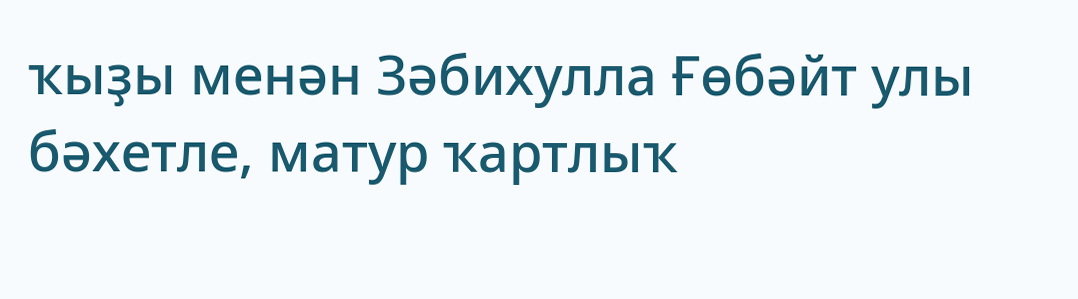ҡыҙы менән Зәбихулла Ғөбәйт улы бәхетле, матур ҡартлыҡ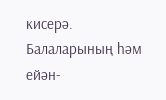кисерә. Балаларының һәм ейән-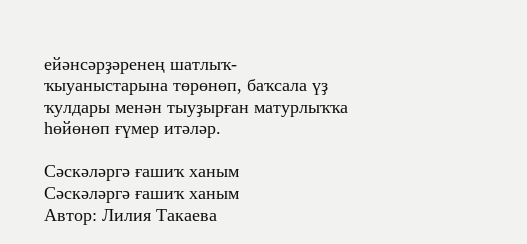ейәнсәрҙәренең шатлыҡ-ҡыуаныстарына төрөнөп, баҡсала үҙ ҡулдары менән тыуҙырған матурлыҡҡа һөйөнөп ғүмер итәләр.

Сәскәләргә ғашиҡ ханым
Сәскәләргә ғашиҡ ханым
Автор: Лилия Такаева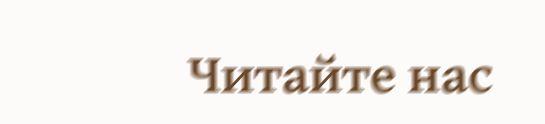Читайте нас